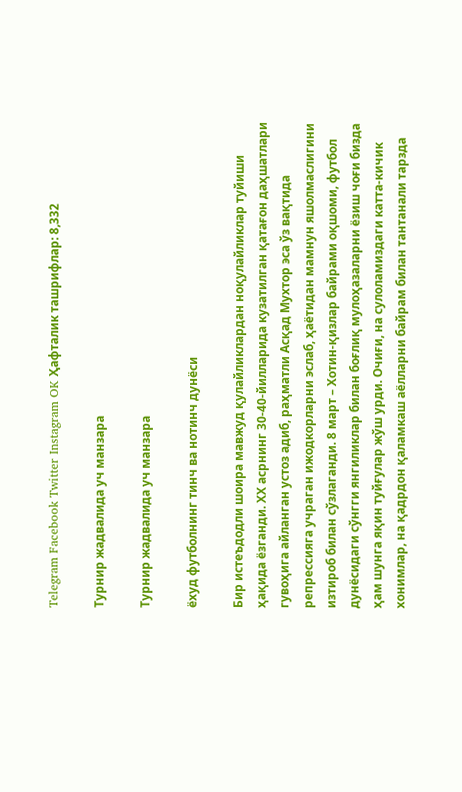Telegram Facebook Twitter Instagram OK Ҳафталик ташрифлар: 8,332

Турнир жадвалида уч манзара

Турнир жадвалида уч манзара

ёхуд футболнинг тинч ва нотинч дунёси

Бир истеъдодли шоира мавжуд қулайликлардан ноқулайликлар туйиши ҳақида ёзганди. ХХ асрнинг 30-40-йилларида кузатилган қатағон даҳшатлари гувоҳига айланган устоз адиб, раҳматли Асқад Мухтор эса ўз вақтида репрессияга учраган ижодкорларни эслаб, ҳаётидан мамнун яшолмаслигини изтироб билан сўзлаганди. 8 март – Хотин-қизлар байрами оқшоми, футбол дунёсидаги сўнгги янгиликлар билан боғлиқ мулоҳазаларни ёзиш чоғи бизда ҳам шунга яқин туйғулар жўш урди. Очиғи, на сулоламиздаги катта-кичик хонимлар, на қадрдон қаламкаш аёлларни байрам билан тантанали тарзда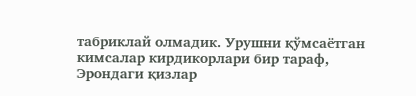табриклай олмадик. Урушни қўмсаётган кимсалар кирдикорлари бир тараф, Эрондаги қизлар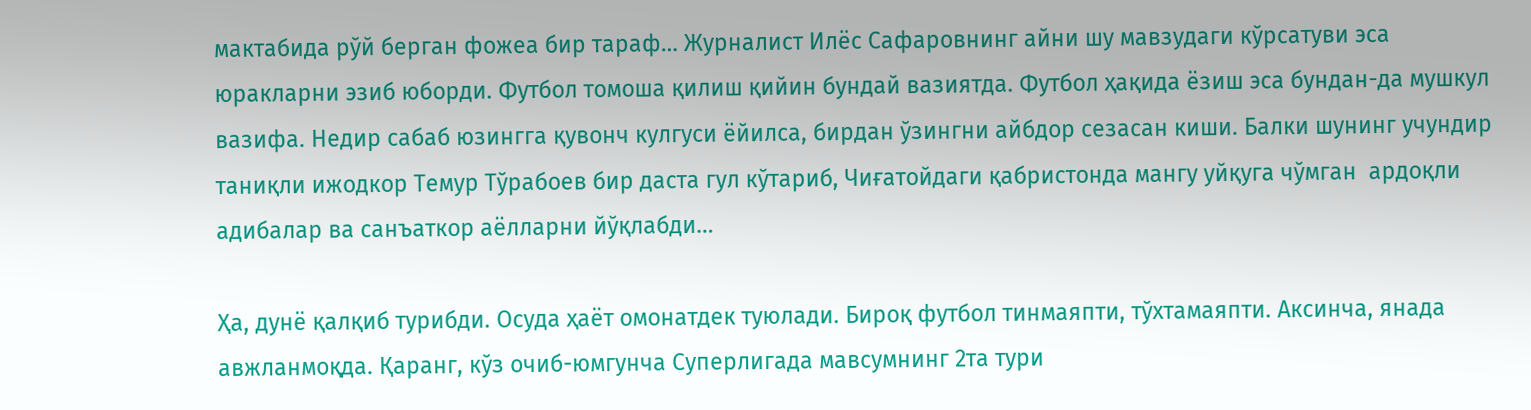мактабида рўй берган фожеа бир тараф… Журналист Илёс Сафаровнинг айни шу мавзудаги кўрсатуви эса  юракларни эзиб юборди. Футбол томоша қилиш қийин бундай вазиятда. Футбол ҳақида ёзиш эса бундан-да мушкул вазифа. Недир сабаб юзингга қувонч кулгуси ёйилса, бирдан ўзингни айбдор сезасан киши. Балки шунинг учундир таниқли ижодкор Темур Тўрабоев бир даста гул кўтариб, Чиғатойдаги қабристонда мангу уйқуга чўмган  ардоқли адибалар ва санъаткор аёлларни йўқлабди…

Ҳа, дунё қалқиб турибди. Осуда ҳаёт омонатдек туюлади. Бироқ футбол тинмаяпти, тўхтамаяпти. Аксинча, янада авжланмоқда. Қаранг, кўз очиб-юмгунча Суперлигада мавсумнинг 2та тури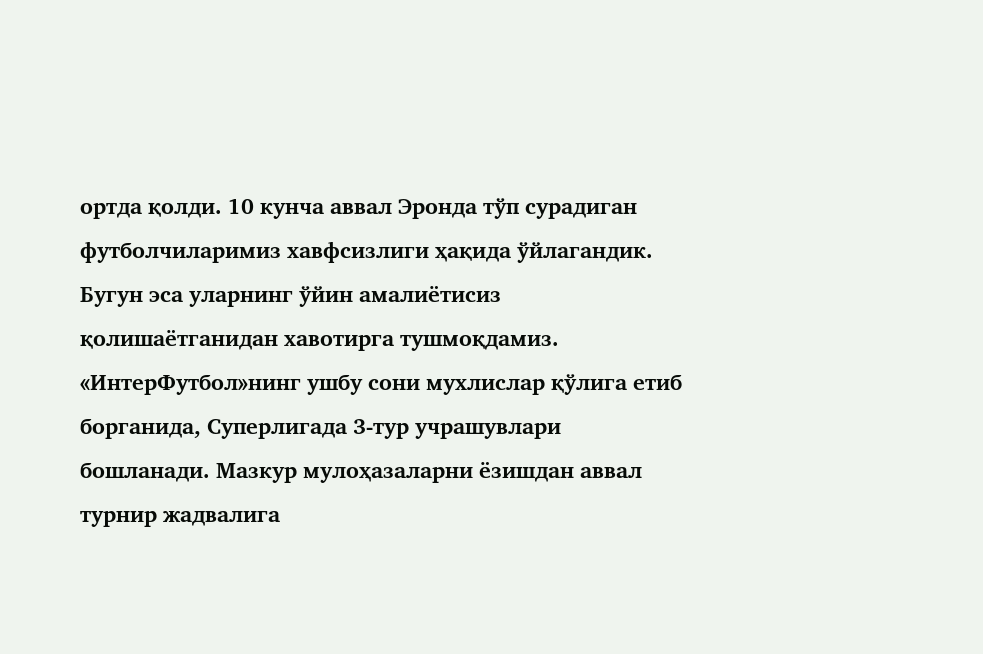ортда қолди. 10 кунча аввал Эронда тўп сурадиган футболчиларимиз хавфсизлиги ҳақида ўйлагандик. Бугун эса уларнинг ўйин амалиётисиз қолишаётганидан хавотирга тушмоқдамиз. «ИнтерФутбол»нинг ушбу сони мухлислар қўлига етиб борганида, Суперлигада 3-тур учрашувлари бошланади. Мазкур мулоҳазаларни ёзишдан аввал турнир жадвалига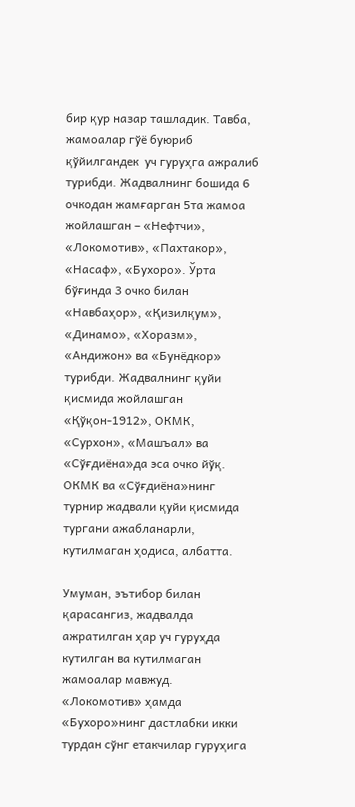бир қур назар ташладик. Тавба,  жамоалар гўё буюриб қўйилгандек  уч гуруҳга ажралиб турибди. Жадвалнинг бошида 6 очкодан жамғарган 5та жамоа жойлашган – «Нефтчи», «Локомотив», «Пахтакор», «Насаф», «Бухоро». Ўрта бўғинда 3 очко билан «Навбаҳор», «Қизилқум», «Динамо», «Хоразм», «Андижон» ва «Бунёдкор» турибди. Жадвалнинг қуйи қисмида жойлашган «Қўқон-1912», ОКМК, «Сурхон», «Машъал» ва «Сўғдиёна»да эса очко йўқ. ОКМК ва «Сўғдиёна»нинг  турнир жадвали қуйи қисмида тургани ажабланарли, кутилмаган ҳодиса, албатта.

Умуман, эътибор билан қарасангиз, жадвалда ажратилган ҳар уч гуруҳда кутилган ва кутилмаган жамоалар мавжуд. «Локомотив» ҳамда «Бухоро»нинг дастлабки икки турдан сўнг етакчилар гуруҳига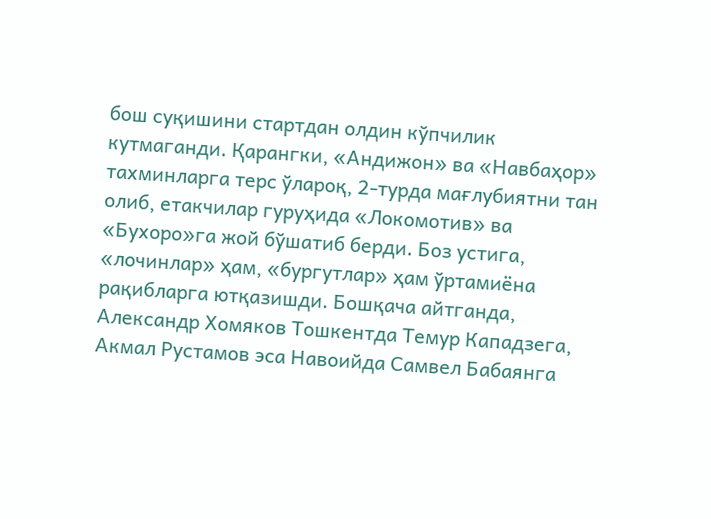бош суқишини стартдан олдин кўпчилик кутмаганди. Қарангки, «Андижон» ва «Навбаҳор» тахминларга терс ўлароқ, 2-турда мағлубиятни тан олиб, етакчилар гуруҳида «Локомотив» ва «Бухоро»га жой бўшатиб берди. Боз устига, «лочинлар» ҳам, «бургутлар» ҳам ўртамиёна рақибларга ютқазишди. Бошқача айтганда, Александр Хомяков Тошкентда Темур Кападзега, Акмал Рустамов эса Навоийда Самвел Бабаянга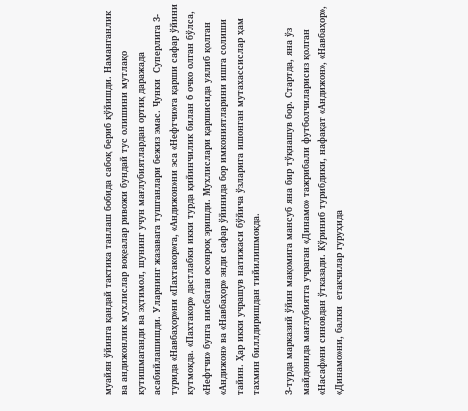муайян ўйинга қандай тактика танлаш бобида сабоқ бериб қўйишди. Наманганлик ва андижонлик мухлислар воқеалар ривожи бундай тус олишини мутлақо кутишмаганди ва эҳтимол, шунинг учун мағлубиятлардан ортиқ даражада асабийлашишди. Уларнинг жазавага тушганлари бежиз эмас. Чунки  Суперлига 3-турида «Навбаҳор»ни «Пахтакор»га, «Андижон»ни эса «Нефтчи»га қарши сафар ўйини кутмоқда. «Пахтакор» дастлабки икки турда қийинчилик билан 6 очко олган бўлса, «Нефтчи» бунга нисбатан осонроқ эришди. Мухлислари қаршисида уялиб қолган «Андижон» ва «Навбаҳор» энди сафар ўйинида бор имкониятларини ишга солиши тайин. Ҳар икки учрашув натижаси бўйича ўзларига ишонган мутахассислар ҳам тахмин биллдиришдан тийилишмоқда.

3-турда марказий ўйин мақомига мансуб яна бир тўқнашув бор. Стартда, яна ўз майдонида мағлубиятга учраган «Динамо» тажрибали футболчиларисиз қолган «Насаф»ни синовдан ўтказади. Кўриниб турибдики, нафақат «Андижон», «Навбаҳор», «Динамо»ни, балки  етакчилар гуруҳида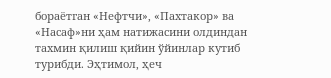бораётган «Нефтчи», «Пахтакор» ва «Насаф»ни ҳам натижасини олдиндан тахмин қилиш қийин ўйинлар кутиб турибди. Эҳтимол, ҳеч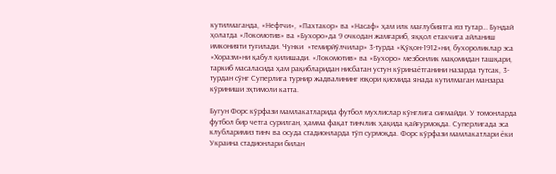кутилмаганда, «Нефтчи», «Пахтакор» ва «Насаф» ҳам илк мағлубиятга юз тутар… Бундай ҳолатда «Локомотив» ва «Бухоро»да 9 очкодан жамғариб, яққол етакчига айланиш имконияти туғилади. Чунки  «темирйўлчилар» 3-турда «Қўқон-1912»ни, бухороликлар эса  «Хоразм»ни қабул қилишади. «Локомотив» ва «Бухоро» мезбонлик мақомидан ташқари,  таркиб масаласида ҳам рақибларидан нисбатан устун кўринаётганини назарда тутсак, 3-турдан сўнг Суперлига турнир жадвалининг юқори қисмида янада кутилмаган манзара кўриниши эҳтимоли катта.

Бугун Форс кўрфази мамлакатларида футбол мухлислар кўнглига сиғмайди. У томонларда  футбол бир четга сурилган, ҳамма фақат тинчлик ҳақида қайғурмоқда. Суперлигада эса клубларимиз тинч ва осуда стадионларда тўп сурмоқда. Форс кўрфази мамлакатлари ёки Украина стадионлари билан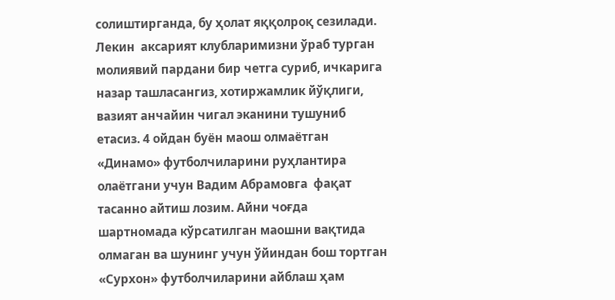солиштирганда, бу ҳолат яққолроқ сезилади. Лекин  аксарият клубларимизни ўраб турган молиявий пардани бир четга суриб, ичкарига назар ташласангиз, хотиржамлик йўқлиги, вазият анчайин чигал эканини тушуниб етасиз. 4 ойдан буён маош олмаётган «Динамо» футболчиларини руҳлантира олаётгани учун Вадим Абрамовга  фақат тасанно айтиш лозим. Айни чоғда шартномада кўрсатилган маошни вақтида олмаган ва шунинг учун ўйиндан бош тортган «Сурхон» футболчиларини айблаш ҳам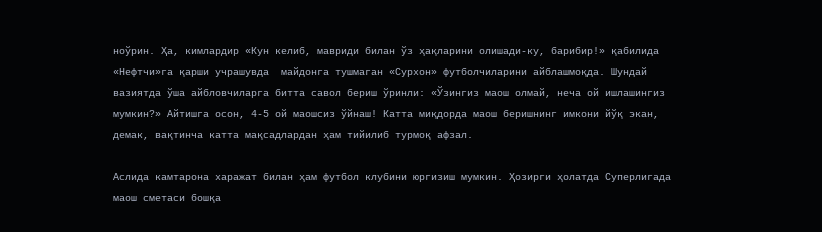ноўрин. Ҳа, кимлардир «Кун келиб, мавриди билан ўз ҳақларини олишади-ку, барибир!» қабилида «Нефтчи»га қарши учрашувда  майдонга тушмаган «Сурхон» футболчиларини айблашмоқда. Шундай вазиятда ўша айбловчиларга битта савол бериш ўринли: «Ўзингиз маош олмай, неча ой ишлашингиз мумкин?» Айтишга осон, 4-5 ой маошсиз ўйнаш! Катта миқдорда маош беришнинг имкони йўқ экан, демак, вақтинча катта мақсадлардан ҳам тийилиб турмоқ афзал.

Аслида камтарона харажат билан ҳам футбол клубини юргизиш мумкин. Ҳозирги ҳолатда Суперлигада маош сметаси бошқа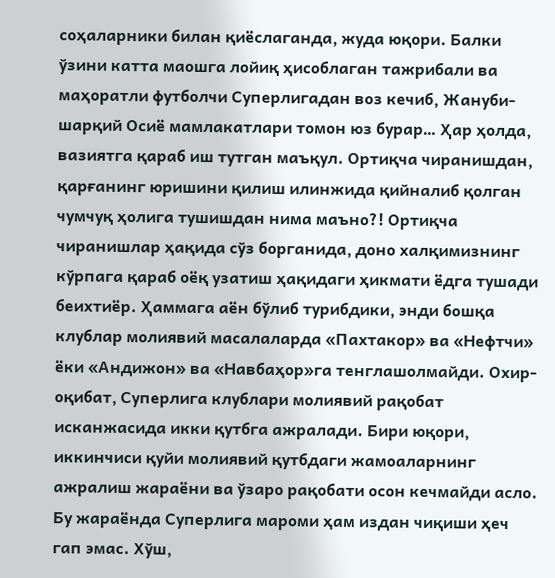соҳаларники билан қиёслаганда, жуда юқори. Балки ўзини катта маошга лойиқ ҳисоблаган тажрибали ва маҳоратли футболчи Суперлигадан воз кечиб, Жануби-шарқий Осиё мамлакатлари томон юз бурар… Ҳар ҳолда, вазиятга қараб иш тутган маъқул. Ортиқча чиранишдан, қарғанинг юришини қилиш илинжида қийналиб қолган чумчуқ ҳолига тушишдан нима маъно?! Ортиқча чиранишлар ҳақида сўз борганида, доно халқимизнинг кўрпага қараб оёқ узатиш ҳақидаги ҳикмати ёдга тушади беихтиёр. Ҳаммага аён бўлиб турибдики, энди бошқа клублар молиявий масалаларда «Пахтакор» ва «Нефтчи» ёки «Андижон» ва «Навбаҳор»га тенглашолмайди. Охир-оқибат, Суперлига клублари молиявий рақобат исканжасида икки қутбга ажралади. Бири юқори, иккинчиси қуйи молиявий қутбдаги жамоаларнинг ажралиш жараёни ва ўзаро рақобати осон кечмайди асло. Бу жараёнда Суперлига мароми ҳам издан чиқиши ҳеч гап эмас. Хўш,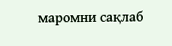маромни сақлаб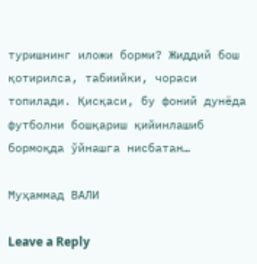туришнинг иложи борми? Жиддий бош қотирилса, табиийки, чораси топилади. Қисқаси, бу фоний дунёда футболни бошқариш қийинлашиб бормоқда ўйнашга нисбатан…

Муҳаммад ВАЛИ

Leave a Reply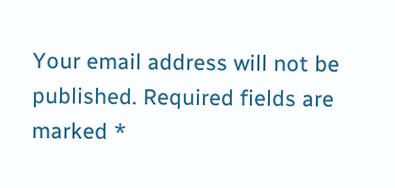Your email address will not be published. Required fields are marked *